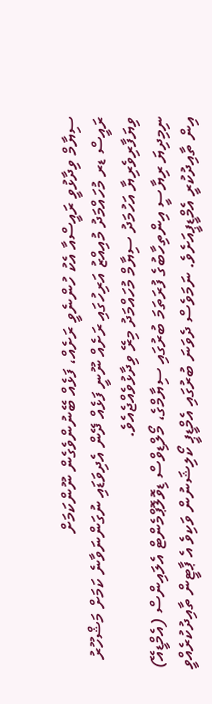ސިޔާމް ވިދާޅުވީ ރައީސްއާ އެކު ހުންނެވީ ރަށެއް، ފަޅެއް ބޭނުންވެގެން ނޫންކަމަށް
ރައީސް ޑރ މުހައްމަދު މުއިއްޒު އަރިހުގައި ރަށެއް ނޫނީ ފަޅެއް ދޭން އެދިވަޑައި ނުގަންނަވާނެ ކަމަށް މަޝްހޫރު ވިޔަފާރިވެރިޔާ އަހުމަދު ސިޔާމް މުހައްމަދު މިރޭ ވިދާޅުވެއްޖެއެވެ.
ނިމިދިޔަ ރިޔާސީ އިންތިހާބުގެ ފުރަތަމަ ބުރުގައި ސިޔާމްގެ، މޯލްޑިވްސް ޑިވޮލޮޕްމެންޓް އެލައިންސް (އެމްޑީއޭ) އިން ތާއިދުކުރީ އެމްޑީޕީއަށެވެ. ނަމަވެސް ދެވަނަ ބުރުގައި އެމްޑީޕީ ކޯލިޝަނުން ވަކިވެ އެ ޕާޓީން ތާއިދުކުރެއްވީ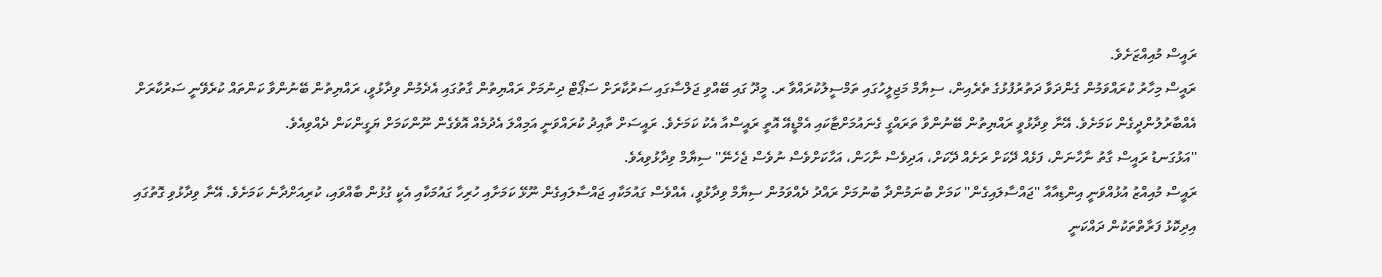ރައީސް މުއިއްޒަށެވެ.
ރައީސް މިހާރު ކުރައްވަމުން ގެންދަވާ ދަތުރުފުޅުގެ ތެރެއިން، ސިޔާމް މަޖިލީހުގައި ތަމްސީލުކުރައްވާ ރ. މީދޫ ގައި ބޭއްވި ޖަލްސާގައި ސަރުކާރަށް ސަޕޯޓް ދިނުމަށް ރައްޔިތުން ގާތުގައި އެދެމުން ވިދާޅުވީ، ރައްޔިތުން ބޭނުންވާ ކަންތައް ކުރެވޭނީ ސަރުކާރަށް އެއްބާރުލުންދީގެން ކަމަށެވެ. އޭނާ ވިދާޅުވީ ރައްޔިތުން ބޭނުންވާ ތަރައްގީ ގެނައުމަށްޓާކައި އެމްޑީއޭ އޮތީ ރައީސްއާ އެކު ކަމަށެވެ. ރައީސަށް ތާއިދު ކުރައްވަނީ އަމިއްލަ އެދުމެއް އޮވެގެން ނޫންކަމަށް ޔަގީންކަން ދެއްވިއެވެ.
''އަޅުގަނޑު ރައީސް ގާތު ނާހާނަން، ފަޅެއް ދޭކަށް ރަށެއް ދޭކަށް، އަދިވެސް ނާހަން، އަހާކަށްވެސް ނުވެސް ޖެހެނޭ'' ސިޔާމް ވިދާޅުވިއެވެ.
ރައީސް މުއިއްޒު އުޅުއްވަނީ އިންޑިއާއާ ''ޖައްސާލައިގެން'' ކަމަށް ބުނަމުންދާ ބުނުމަށް ރައްދު ދެއްވަމުން ސިޔާމް ވިދާޅުވީ، އެއްވެސް ގައުމަކާއި ޖައްސާލައިގެން ނޫޅޭ ކަމަށާއި ހުރިހާ ގައުމަކާއި އެކީ ގުޅުން ބާއްވައި، ކުރިއަށްދާނެ ކަމަށެވެ. އޭނާ ވިދާޅުވި ގޮތުގައި އިދިކޮޅު ފަރާތްތަކުން ދައްކަނީ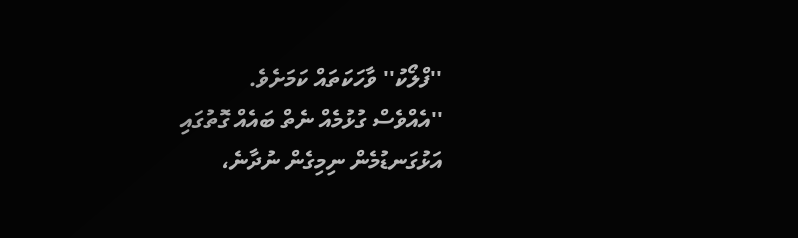''ފްލޯކު'' ވާހަކަތައް ކަމަށެވެ.
''އެއްވެސް ގުޅުމެއް ނެތް ބައެއް ގޮތުގައި އަޅުގަނޑުމެން ނިމިގެން ނުދާނެ،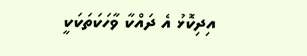އިދިކޮޅު އެ ދައްކާ ވާހަކަތަކަކީ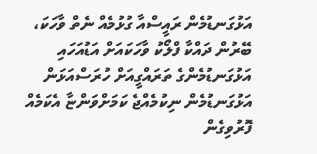އަޅުގަނޑުމެން ރައީސްއާ ގުޅުމެއް ނެތް ވާހަކަ، ބޭރުން ދައްކާ ފްލޯކު ވާހަކައަށް އަޑުއަހައި އަޅުގަނޑުމެންގެ ތަރައްގީއަށް ހުރަސްއަޅަން އަޅުގަނޑުމެން ނިކުމެއްޖެ ކަމަށްވަންޏާ އެކަމެއް ފޮރުވިގެން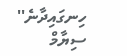ހިނގައިދާނެ'' ސިޔާމް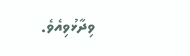ވިދާޅުވިއެވެ.